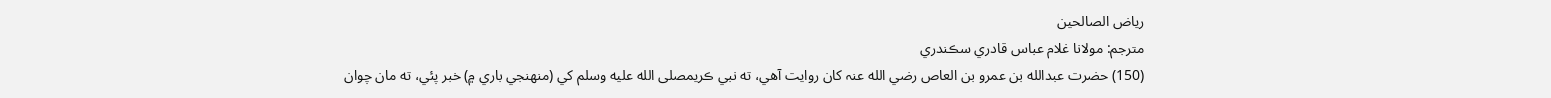رياض الصالحين
مترجم: مولانا غلام عباس قادري سڪندري
(150) حضرت عبدالله بن عمرو بن العاص رضي الله عنہ کان روايت آهي، ته نبي ڪريمصلى الله عليه وسلم کي (منهنجي باري ۾) خبر پئي، ته مان چوان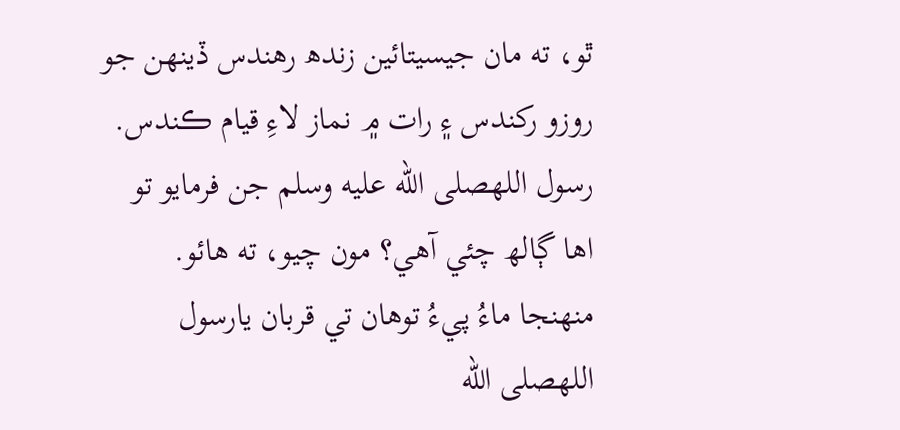ٿو، ته مان جيسيتائين زندھ رهندس ڏينهن جو روزو رکندس ۽ رات ۾ نماز لاءِ قيام ڪندس. رسول اللهصلى الله عليه وسلم جن فرمايو تو اها ڳالھ چئي آهي؟ مون چيو، ته هائو. منهنجا ماءُ پيءُ توهان تي قربان يارسول اللهصلى الله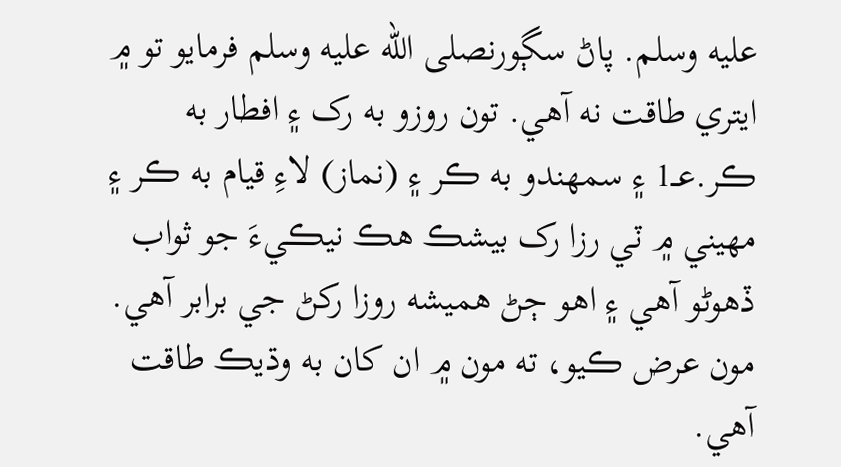عليه وسلم. پاڻ سڳورنصلى الله عليه وسلم فرمايو تو ۾ ايتري طاقت نه آهي. تون روزو به رک ۽ افطار به ڪر.عــ1 ۽ سمهندو به ڪر ۽ (نماز) لاءِ قيام به ڪر ۽ مهيني ۾ ٽي رزا رک بيشڪ هڪ نيڪيءَ جو ثواب ڏهوڻو آهي ۽ اهو ڄڻ هميشه روزا رکڻ جي برابر آهي. مون عرض ڪيو، ته مون ۾ ان کان به وڌيڪ طاقت آهي.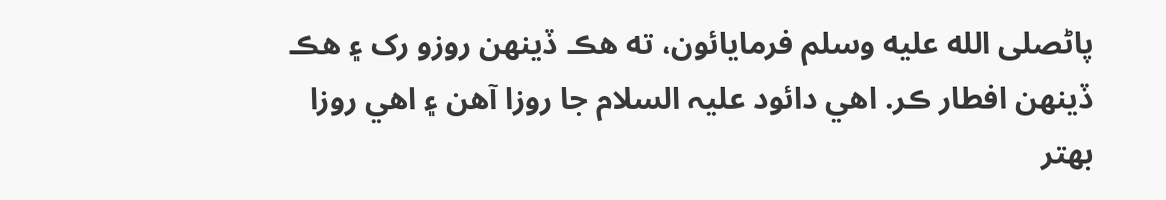پاڻصلى الله عليه وسلم فرمايائون، ته هڪ ڏينهن روزو رک ۽ هڪ ڏينهن افطار ڪر. اهي دائود عليہ السلام جا روزا آهن ۽ اهي روزا بهتر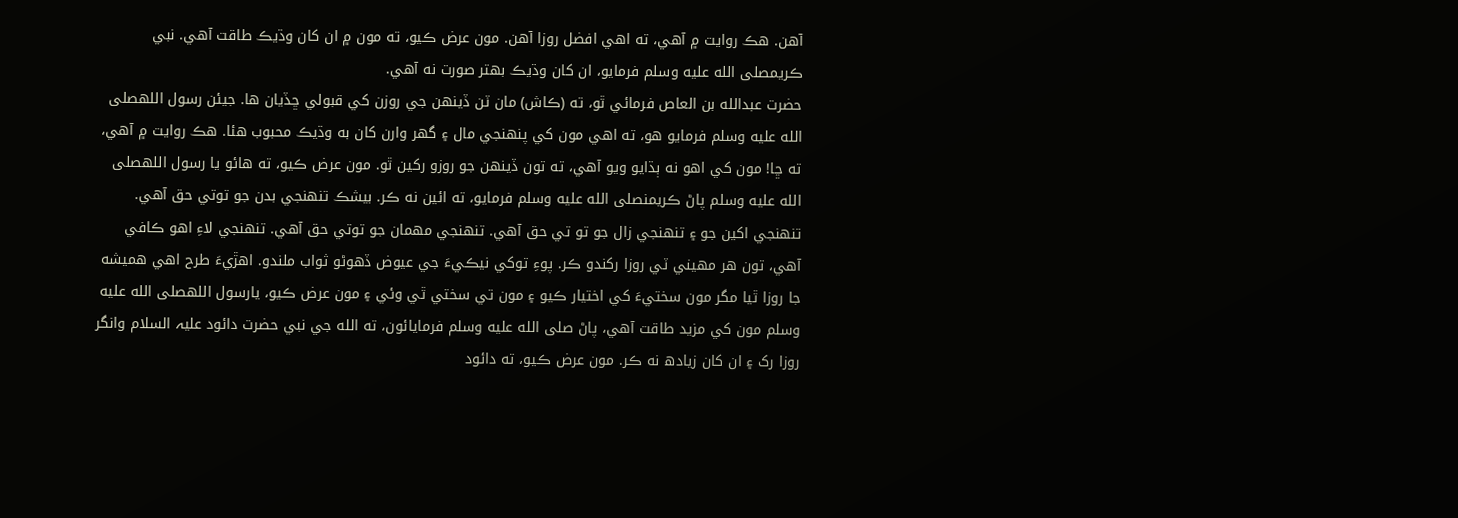آهن. هڪ روايت ۾ آهي، ته اهي افضل روزا آهن. مون عرض ڪيو، ته مون ۾ ان کان وڌيڪ طاقت آهي. نبي ڪريمصلى الله عليه وسلم فرمايو، ان کان وڌيڪ بهتر صورت نه آهي.
حضرت عبدالله بن العاص فرمائي ٿو، ته (ڪاش) مان ٽن ڏينهن جي روزن کي قبولي ڇڏيان ها. جيئن رسول اللهصلى الله عليه وسلم فرمايو هو، ته اهي مون کي پنهنجي مال ۽ گھر وارن کان به وڌيڪ محبوب هئا. هڪ روايت ۾ آهي، ته ڇا! مون کي اهو نه ٻڌايو ويو آهي، ته تون ڏينهن جو روزو رکين ٿو. مون عرض ڪيو، ته هائو يا رسول اللهصلى الله عليه وسلم پاڻ ڪريمنصلى الله عليه وسلم فرمايو، ته ائين نه ڪر. بيشڪ تنهنجي بدن جو توتي حق آهي. تنهنجي اکين جو ۽ تنهنجي زال جو تو تي حق آهي. تنهنجي مهمان جو توتي حق آهي. تنهنجي لاءِ اهو ڪافي آهي، تون هر مهيني ٽي روزا رکندو ڪر. پوءِ توکي نيڪيءَ جي عيوض ڏهوڻو ثواب ملندو. اهڙيءَ طرح اهي هميشه جا روزا ٿيا مگر مون سختيءَ کي اختيار ڪيو ۽ مون تي سختي ٿي وئي ۽ مون عرض ڪيو، يارسول اللهصلى الله عليه وسلم مون کي مزيد طاقت آهي، پاڻ صلى الله عليه وسلم فرمايائون، ته الله جي نبي حضرت دائود عليہ السلام وانگر روزا رک ۽ ان کان زيادھ نه ڪر. مون عرض ڪيو، ته دائود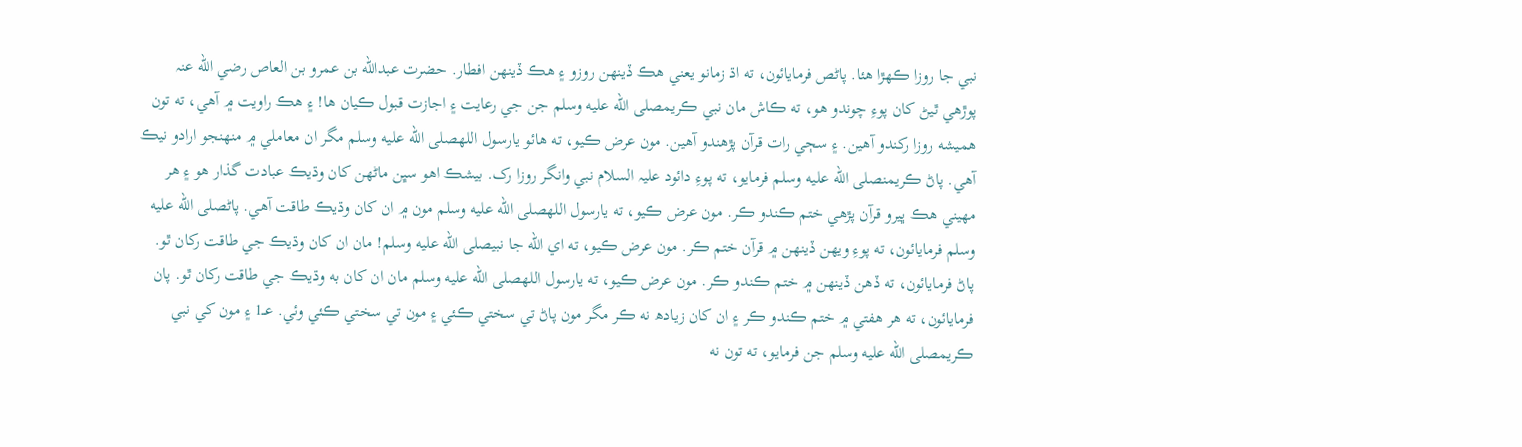نبي جا روزا ڪهڙا هئا. پاڻص فرمايائون، ته اڌ زمانو يعني هڪ ڏينهن روزو ۽ هڪ ڏينهن افطار. حضرت عبدالله بن عمرو بن العاص رضي الله عنہ پوڙهي ٿيڻ کان پوءِ چوندو هو، ته ڪاش مان نبي ڪريمصلى الله عليه وسلم جن جي رعايت ۽ اجازت قبول ڪيان ها! ۽ هڪ راويت ۾ آهي، ته تون هميشه روزا رکندو آهين. ۽ سڄي رات قرآن پڙهندو آهين. مون عرض ڪيو، ته هائو يارسول اللهصلى الله عليه وسلم مگر ان معاملي ۾ منهنجو ارادو نيڪ آهي. پاڻ ڪريمنصلى الله عليه وسلم فرمايو، ته پوءِ دائود عليہ السلام نبي وانگر روزا رک. بيشڪ اهو سڀن ماڻهن کان وڌيڪ عبادت گذار هو ۽ هر مهيني هڪ ڀيرو قرآن پڙهي ختم ڪندو ڪر. مون عرض ڪيو، ته يارسول اللهصلى الله عليه وسلم مون ۾ ان کان وڌيڪ طاقت آهي. پاڻصلى الله عليه وسلم فرمايائون، ته پوءِ ويهن ڏينهن ۾ قرآن ختم ڪر. مون عرض ڪيو، ته اي الله جا نبيصلى الله عليه وسلم! مان ان کان وڌيڪ جي طاقت رکان ٿو. پاڻ فرمايائون، ته ڏهن ڏينهن ۾ ختم ڪندو ڪر. مون عرض ڪيو، ته يارسول اللهصلى الله عليه وسلم مان ان کان به وڌيڪ جي طاقت رکان ٿو. پان فرمايائون، ته هر هفتي ۾ ختم ڪندو ڪر ۽ ان کان زيادھ نه ڪر مگر مون پاڻ تي سختي ڪئي ۽ مون تي سختي ڪئي وئي. عــ1 ۽ مون کي نبي ڪريمصلى الله عليه وسلم جن فرمايو، ته تون نه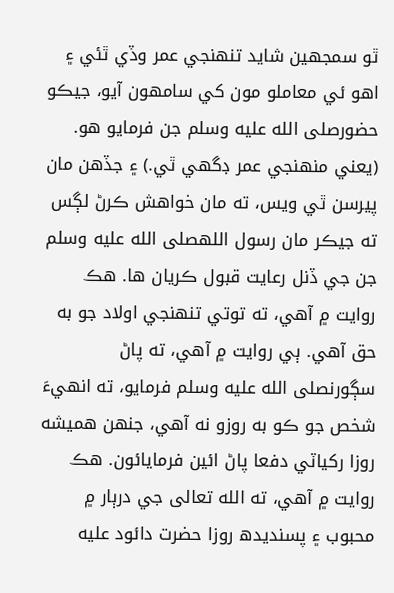ٿو سمجھين شايد تنهنجي عمر وڏي ٿئي ۽ اهو ئي معاملو مون کي سامهون آيو، جيڪو حضورصلى الله عليه وسلم جن فرمايو هو. (يعني منهنجي عمر ڊگھي ٿي.) ۽ جڏهن مان پيرسن ٿي ويس، ته مان خواهش ڪرڻ لڳس ته جيڪر مان رسول اللهصلى الله عليه وسلم جن جي ڏنل رعايت قبول ڪريان ها. هڪ روايت ۾ آهي، ته توتي تنهنجي اولاد جو به حق آهي. ٻي روايت ۾ آهي، ته پاڻ سڳورنصلى الله عليه وسلم فرمايو، ته انهيءَ شخص جو ڪو به روزو نه آهي، جنهن هميشه روزا رکياٽي دفعا پاڻ ائين فرمايائون. هڪ روايت ۾ آهي، ته الله تعالى جي درٻار ۾ محبوب ۽ پسنديدھ روزا حضرت دائود عليه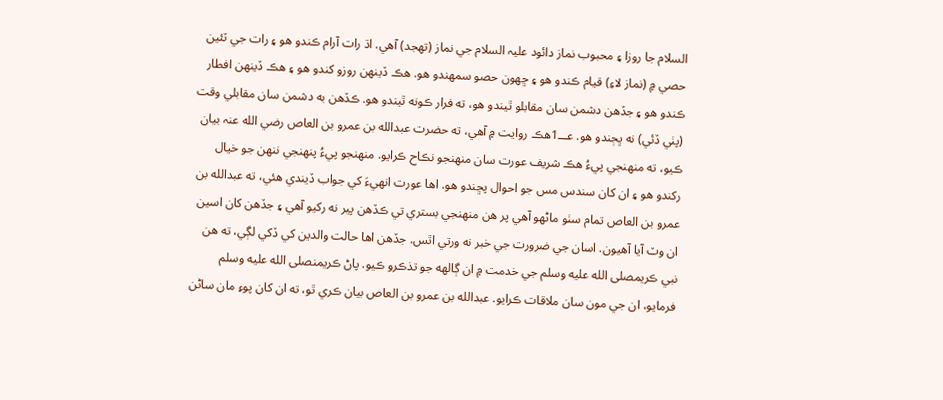السلام جا روزا ۽ محبوب نماز دائود عليہ السلام جي نماز (تهجد) آهي. اڌ رات آرام ڪندو هو ۽ رات جي ٽئين حصي ۾ (نماز لاءِ) قيام ڪندو هو ۽ ڇهون حصو سمهندو هو. هڪ ڏينهن روزو کندو هو ۽ هڪ ڏينهن افطار ڪندو هو ۽ جڏهن دشمن سان مقابلو ٿيندو هو، ته فرار ڪونه ٿيندو هو. ڪڏهن به دشمن سان مقابلي وقت (پٺي ڏئي) نه ڀڄندو هو. عـــ1هڪ روايت ۾ آهي، ته حضرت عبدالله بن عمرو بن العاص رضي الله عنہ بيان ڪيو، ته منهنجي پيءُ هڪ شريف عورت سان منهنجو نڪاح ڪرايو. منهنجو پيءُ پنهنجي ننهن جو خيال رکندو هو ۽ ان کان سندس مس جو احوال پڇندو هو. اها عورت انهيءَ کي جواب ڏيندي هئي، ته عبدالله بن عمرو بن العاص تمام سٺو ماڻهو آهي پر هن منهنجي بستري تي ڪڏهن پير نه رکيو آهي ۽ جڏهن کان اسين ان وٽ آيا آهيون. اسان جي ضرورت جي خبر نه ورتي اٿس. جڏهن اها حالت والدين کي ڏکي لڳي، ته هن نبي ڪريمصلى الله عليه وسلم جي خدمت ۾ ان ڳالهه جو تذڪرو ڪيو. پاڻ ڪريمنصلى الله عليه وسلم فرمايو، ان جي مون سان ملاقات ڪرايو. عبدالله بن عمرو بن العاص بيان ڪري ٿو، ته ان کان پوءِ مان ساڻن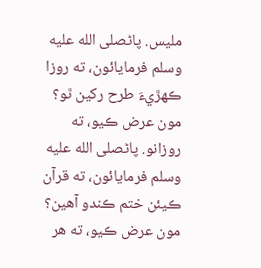مليس. پاڻصلى الله عليه وسلم فرمايائون، ته روزا ڪهڙيءَ طرح رکين ٿو؟ مون عرض ڪيو، ته روزانو. پاڻصلى الله عليه وسلم فرمايائون، ته قرآن ڪيئن ختم ڪندو آهين؟ مون عرض ڪيو، ته هر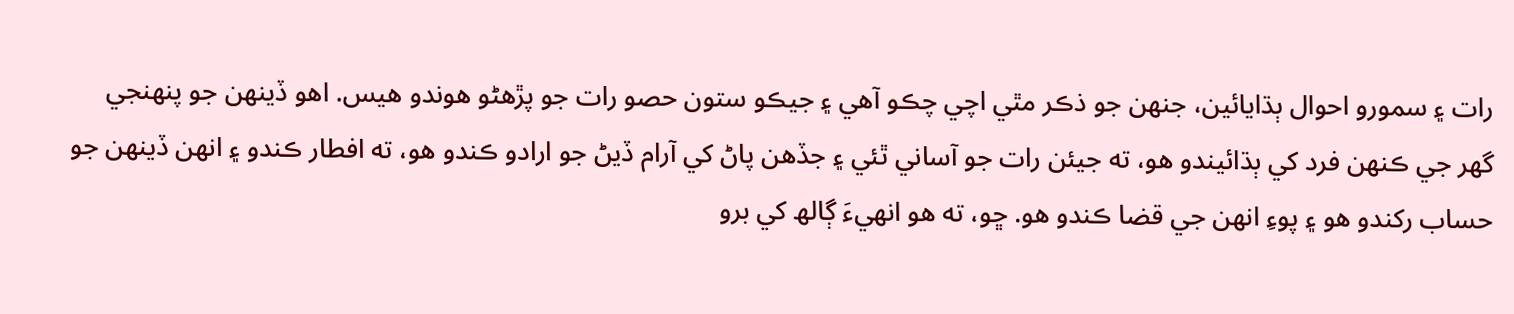رات ۽ سمورو احوال ٻڌايائين، جنهن جو ذڪر مٿي اچي چڪو آهي ۽ جيڪو ستون حصو رات جو پڙهڻو هوندو هيس. اهو ڏينهن جو پنهنجي گھر جي ڪنهن فرد کي ٻڌائيندو هو، ته جيئن رات جو آساني ٿئي ۽ جڏهن پاڻ کي آرام ڏيڻ جو ارادو ڪندو هو، ته افطار ڪندو ۽ انهن ڏينهن جو حساب رکندو هو ۽ پوءِ انهن جي قضا ڪندو هو. ڇو، ته هو انهيءَ ڳالھ کي برو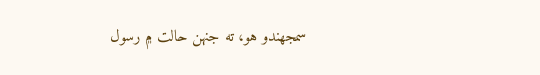سمجھندو هو، ته جنهن حالت ۾ رسول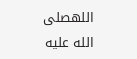اللهصلى الله عليه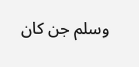وسلم جن کان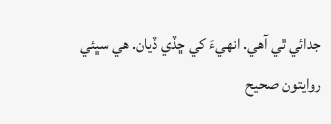جدائي ٿي آهي. انهيءَ کي ڇڏي ڏيان. هي سڀئي روايتون صحيح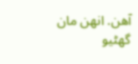آهن. انهن مان گھڻيو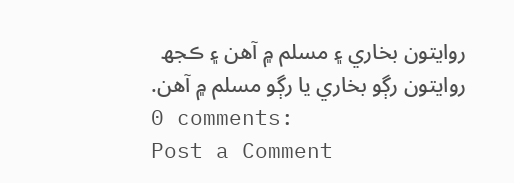روايتون بخاري ۽ مسلم ۾ آهن ۽ ڪجھ روايتون رڳو بخاري يا رڳو مسلم ۾ آهن.
0 comments:
Post a Comment